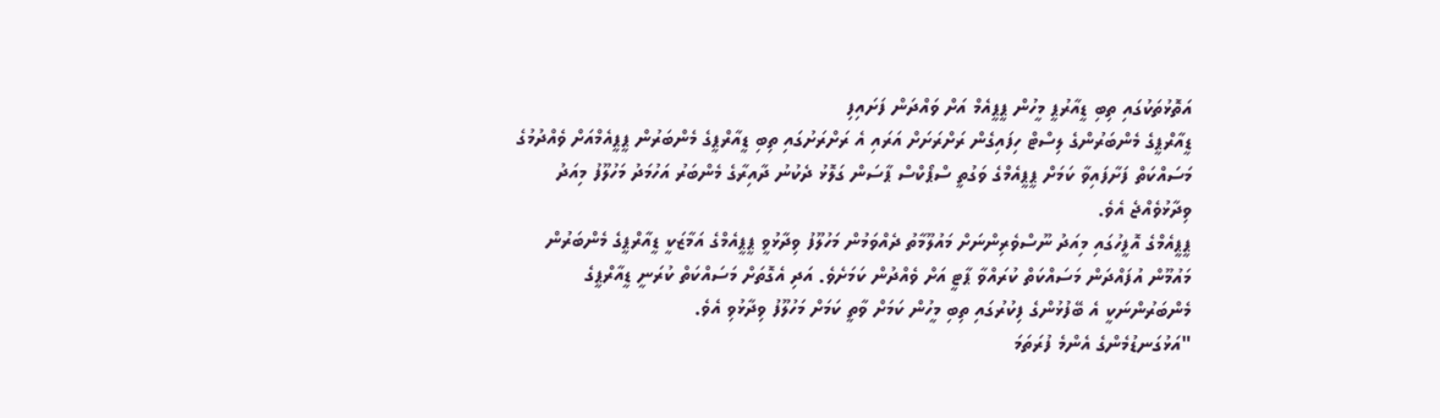އަތޮޅުތަކުގައި ތިބި ޑީއާރުޕީ މީހުން ޕީޕީއެމް އަށް ވައްދަން ފަށައިފި
ޑީއާރްޕީގެ މެންބަރުންގެ ލިސްޓް ހިފައިގެން ރަށްރަށަށް އަރައި އެ ރަށްރަށުގައި ތިބި ޑީއާރްޕީގެ މެންބަރުން ޕީޕީއެމްއަށް ވެއްދުމުގެ މަސައްކަތް ފަށާފައިވާ ކަމަށް ޕީޕީއެމްގެ ވަގުތީ ސްޕޯކްސް ޕާސަން ގަލޮޅު ދެކުނު ދާއިރާގެ މެންބަރު އަހުމަދު މަހުލޫފު މިއަދު ވިދާޅުވެއްޖެ އެވެ.
ޕީޕީއެމްގެ އޮފީހުގައި މިއަދު ނޫސްވެރިންނަށް މައުލޫމާތު ދެއްވަމުން މަހުލޫފު ވިދާޅުވީ ޕީޕީއެމްގެ އަމާޒަކީ ޑީއާރްޕީގެ މެންބަރުން މައުމޫން އުފައްދަން މަސައްކަތް ކުރައްވާ ޕާޓީ އަށް ވެއްދުން ކަމަށެވެ. އަދި އެގޮތަށް މަސައްކަތް ކުރަނީ ޑީއާރްޕީގެ މެންބަރުންނަކީ އެ ބޭފުޅުންގެ ފިކުރުގައި ތިބި މީހުން ކަމަށް ވާތީ ކަމަށް މަހުލޫފު ވިދާޅުވި އެވެ.
"އަޅުގަނޑުމެންގެ އެންމެ ފުރަތަމަ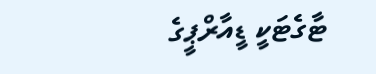ޓާގެޓަކީ ޑީއާރްޕީގެ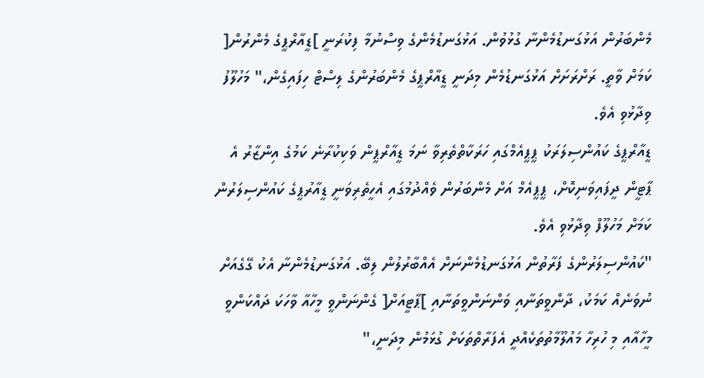މެންބަރުން އަޅުގަނޑުމެންނާ ގުޅުވުން. އަޅުގަނޑުމެންގެ ވިސްނުމާ ފިކުރަނީ ]ޑީއާރްޕީގެ މެންރުން[ ކަމަށް ވާތީ. ރަށްރަށަށް އަޅުގަނޑުމެން މިދަނީ ޑީއާރްޕީގެ މެންބަރުންގެ ލިސްޓް ހިފައިގެން،" މަހުލޫފު ވިދާޅުވި އެވެ.
ޑީއާރްޕީގެ ކައުންސިލަރަކު ޕީޕީއެމްގައި ހަރަކާތްތެރިވާ ނަމަ ޑީއާރްޕީން ވަކިކުރާނެ ކަމުގެ އިންޒާރު އެ ޕާޓީން ދީފައިވަނިކޮށް، ޕީޕީއެމް އަށް މެންބަރުން ވެއްދުމުގައި އެހީތެރިވަނީ ޑީއާރުޕީގެ ކައުންސިލަރުން ކަމަށް މަހުލޫފް ވިދާޅުވި އެވެ.
"ކައުންސިލަރުންގެ ފަރާތުން އަޅުގަނޑުމެންނަށް އެއްބާރުލުން ލިބޭ. އަޅުގަނޑުމެންނާ އެކު ގޭގެއަށް ނުވަނެއް ކަމަކު، ދާންވީތަނާއި ވަންނަންވީތަނާއި ]ޕާޓީއަށް[ ގެންނަންވީ މީހާއާ ވާހަކަ ދައްކަންވީ މީހާއާއި މި ހުރިހާ މައުލޫމާތުތަކެއްދީ އެފަރާތްތަކަށް ގުޅަމުން މިދަނީ،"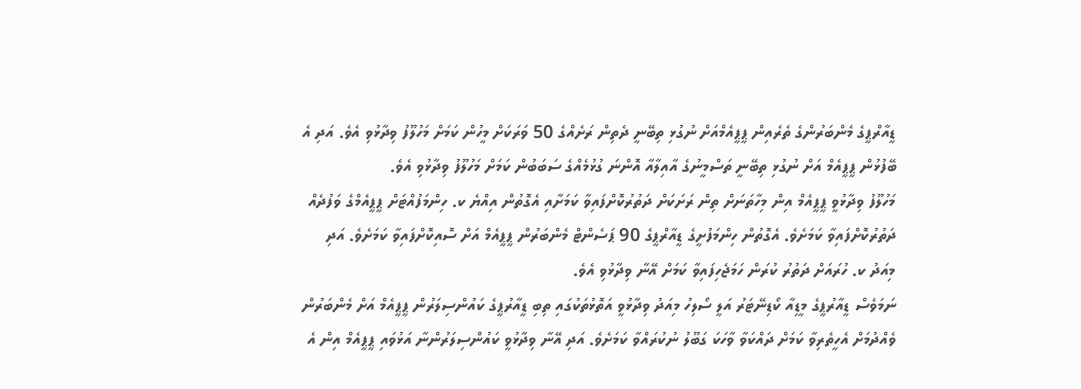ޑީއާރްޕީގެ މެންބަރުންގެ ތެރެއިން ޕީޕީއެމްއަށް ނުގުޅި ތިބޭނީ ދެތިން ރަށެއްގެ 50 ވަރަކަށް މީހުން ކަމަށް މަހުލޫފު ވިދާޅުވި އެވެ. އަދި އެ ބޭފުޅުން ޕީޕީއެމް އަށް ނުގުޅި ތިބޭނީ ތަސްމީނުގެ އާއިލާއާ އޮންނަ ގުޅުމެއްގެ ސަބަބުން ކަމަށް މަހުލޫފު ވިދާޅުވި އެވެ.
މަހުލޫފު ވިދާޅުވީ ޕީޕީއެމް އިން މިހާތަނަށް ތިން ރަށަކަށް ދަތުރުކޮށްފައިވާ ކަމަށާއި އެގޮތުން އިއްޔެ ކ. ހިންމަފުއްޓަށް ޕީޕީއެމްގެ ވަފުދެއް ދަތުރުކޮށްފައިވާ ކަމަށެވެ. އެގޮތުން ހިންމަފުށީގެ ޑީއާރްޕީގެ 90 ޕަސެންޓް މެންބަރުން ޕީޕީއެމް އަށް ސޮއިކޮށްފައިވާ ކަމަށެވެ. އަދި މިއަދު ކ. ހުރައަށް ދަތުރު ކުރަން ހަމަޖެހިފައިވާ ކަމަށް އޭނާ ވިދާޅުވި އެވެ.
ނަމަވެސް ޑީއާރުޕީގެ މީޑިއާ ކޯޑިނޭޓަރު އަލީ ސޯލިހު މިއަދު ވިދާޅުވީ އަތޮޅުތަކުގައި ތިބި ޑީއާރުޕީގެ ކައުންސިލަރުން ޕީޕީއެމް އަށް މެންބަރުން ވެއްދުމަށް އެހީތެރިވާ ކަމަށް ދައްކަވާ ވާހަކަ ގަބޫލު ނުކުރައްވާ ކަމަށެވެ. އަދި އޭނާ ވިދާޅުވީ ކައުންސިލަރުންނާ އަޅުވައި ޕީޕީއެމް އިން އެ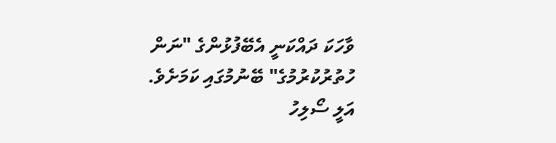ވާހަކަ ދައްކަނީ އެބޭފުޅުންގެ "ނަން ހުތުރުކުރުމުގެ" ބޭނުމުގައި ކަމަށެވެ.
އަލީ ސޯލިހު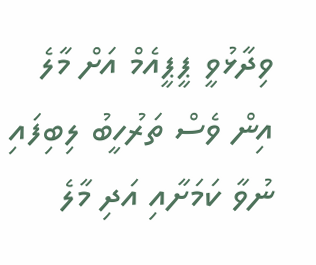ވިދާޅުވީ ޕީޕީއެމް އަށް މާލެ އިން ވެސް ތަރުހީބު ލިބިފައި ނުވާ ކަމަށާއި އަދި މާލެ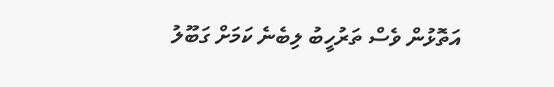އަތޮޅުން ވެސް ތަރުހީބު ލިބެނެ ކަމަށް ގަބޫލު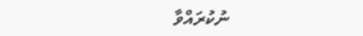ނުކުރައްވާ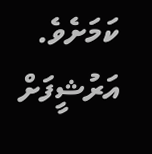ކަމަށެވެ.
އަރުޝީފަށް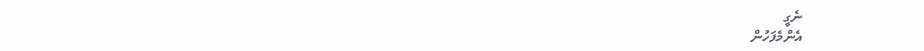ނެގީ
އެންމެފަހުން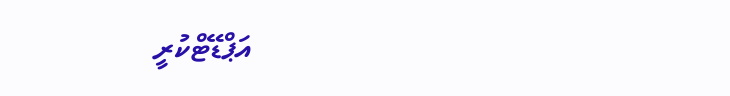އަޕްޑޭޓްކުރީ